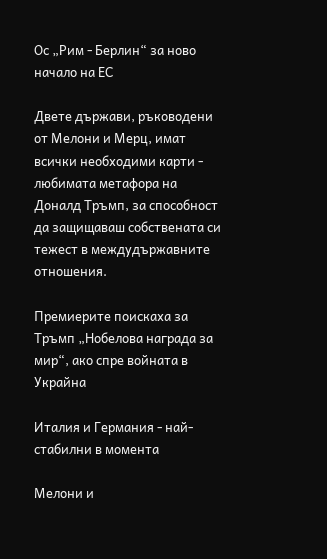Ос „Рим - Берлин“ за ново начало на ЕС

Двете държави, ръководени от Мелони и Мерц, имат всички необходими карти - любимата метафора на Доналд Тръмп, за способност да защищаваш собствената си тежест в междудържавните отношения.

Премиерите поискаха за Тръмп „Нобелова награда за мир“, ако спре войната в Украйна

Италия и Германия - най-стабилни в момента

Мелони и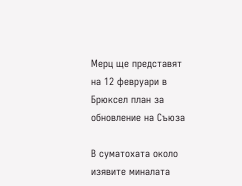Мерц ще представят на 12 февруари в Брюксел план за обновление на Съюза

В суматохата около изявите миналата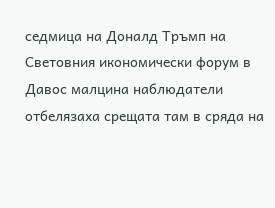седмица на Доналд Тръмп на Световния икономически форум в Давос малцина наблюдатели отбелязаха срещата там в сряда на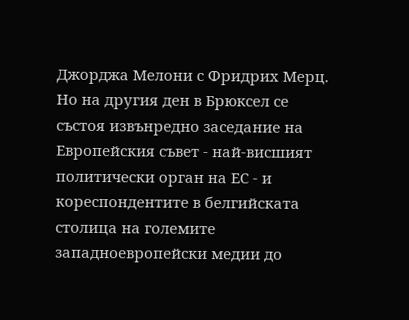Джорджа Мелони с Фридрих Мерц. Но на другия ден в Брюксел се състоя извънредно заседание на Европейския съвет - най-висшият политически орган на ЕС - и кореспондентите в белгийската столица на големите западноевропейски медии до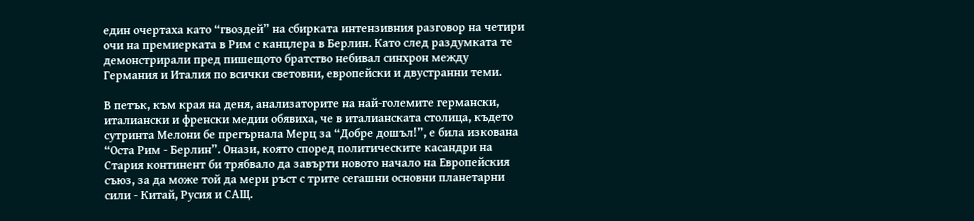един очертаха като “гвоздей” на сбирката интензивния разговор на четири очи на премиерката в Рим с канцлера в Берлин. Като след раздумката те демонстрирали пред пишещото братство небивал синхрон между Германия и Италия по всички световни, европейски и двустранни теми.

В петък, към края на деня, анализаторите на най-големите германски, италиански и френски медии обявиха, че в италианската столица, където сутринта Мелони бе прегърнала Мерц за “Добре дошъл!”, е била изкована “Оста Рим - Берлин”. Онази, която според политическите касандри на Стария континент би трябвало да завърти новото начало на Европейския съюз, за да може той да мери ръст с трите сегашни основни планетарни сили - Китай, Русия и САЩ.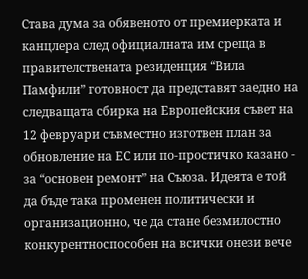Става дума за обявеното от премиерката и канцлера след официалната им среща в правителствената резиденция “Вила Памфили” готовност да представят заедно на следващата сбирка на Европейския съвет на 12 февруари съвместно изготвен план за обновление на ЕС или по-простичко казано - за “основен ремонт” на Съюза. Идеята е той да бъде така променен политически и организационно, че да стане безмилостно конкурентноспособен на всички онези вече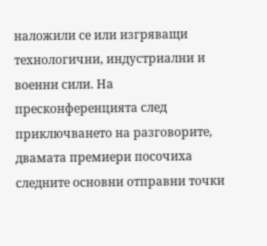наложили се или изгряващи технологични, индустриални и военни сили. На пресконференцията след приключването на разговорите, двамата премиери посочиха следните основни отправни точки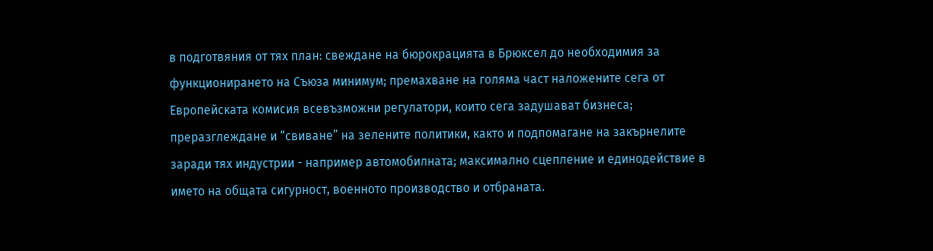в подготвяния от тях план: свеждане на бюрокрацията в Брюксел до необходимия за функционирането на Съюза минимум; премахване на голяма част наложените сега от Европейската комисия всевъзможни регулатори, които сега задушават бизнеса; преразглеждане и “свиване” на зелените политики, както и подпомагане на закърнелите заради тях индустрии - например автомобилната; максимално сцепление и единодействие в името на общата сигурност, военното производство и отбраната.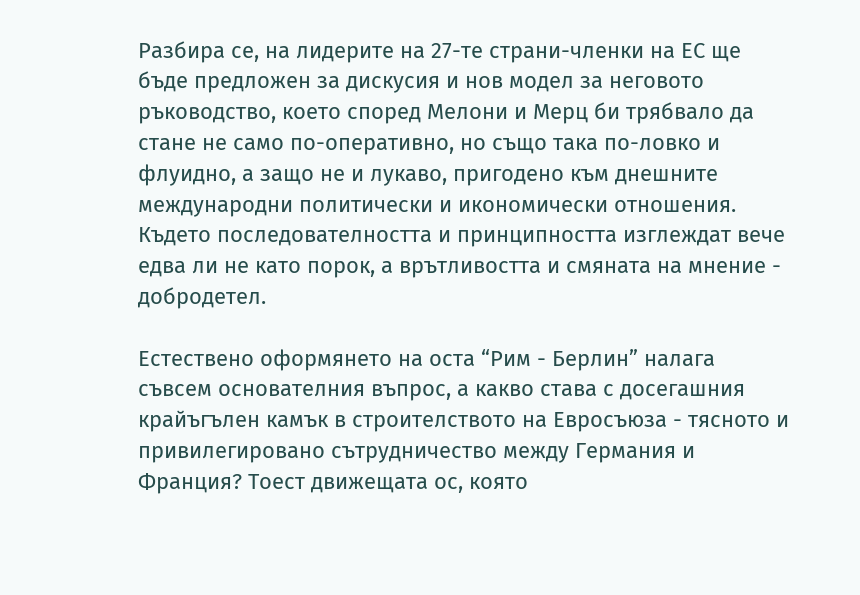Разбира се, на лидерите на 27-те страни-членки на ЕС ще бъде предложен за дискусия и нов модел за неговото ръководство, което според Мелони и Мерц би трябвало да стане не само по-оперативно, но също така по-ловко и флуидно, а защо не и лукаво, пригодено към днешните международни политически и икономически отношения. Където последователността и принципността изглеждат вече едва ли не като порок, а врътливостта и смяната на мнение - добродетел.

Естествено оформянето на оста “Рим - Берлин” налага съвсем основателния въпрос, а какво става с досегашния крайъгълен камък в строителството на Евросъюза - тясното и привилегировано сътрудничество между Германия и Франция? Тоест движещата ос, която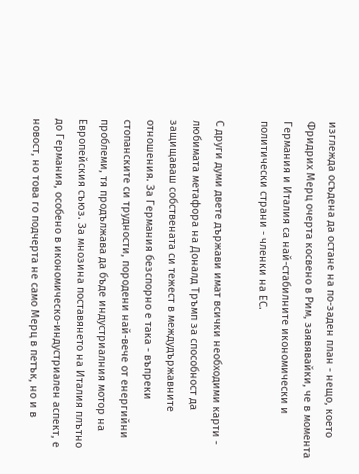изглежда осъдена да остане на по-заден план - нещо, което Фридрих Мерц очерта косвено в Рим, заявявайки, че в момента Германия и Италия са най-стабилните икономически и политически страни - членки на ЕС.

С други думи двете държави имат всички необходими карти - любимата метафора на Доналд Тръмп за способност да защищаваш собствената си тежест в междудържавните отношения. За Германия безспорно е така - въпреки стопанските си трудности, породени най-вече от енергийни проблеми, тя продължава да бъде индустриалния мотор на Европейския съюз. За мнозина поставянето на Италия плътно до Германия, особено в икономическо-индустриален аспект, е новост, но това го подчерта не само Мерц в петък, но и в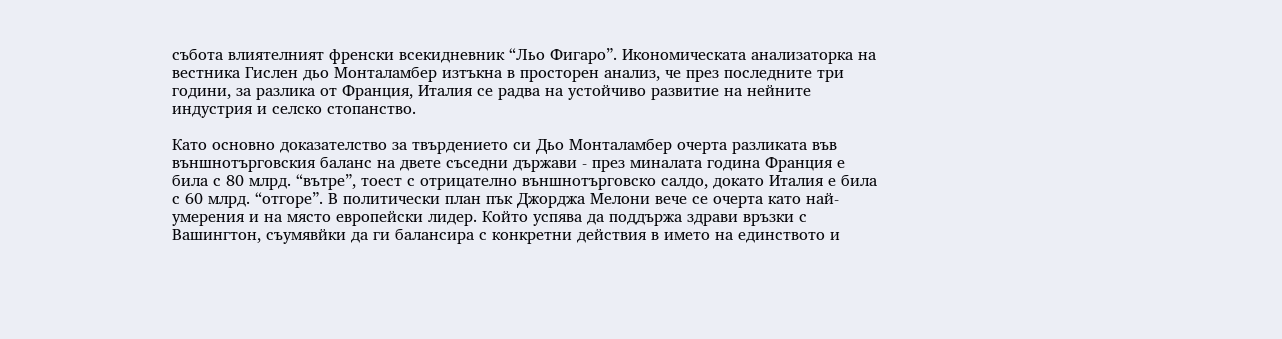събота влиятелният френски всекидневник “Льо Фигаро”. Икономическата анализаторка на вестника Гислен дьо Монталамбер изтъкна в просторен анализ, че през последните три години, за разлика от Франция, Италия се радва на устойчиво развитие на нейните индустрия и селско стопанство.

Като основно доказателство за твърдението си Дьо Монталамбер очерта разликата във външнотърговския баланс на двете съседни държави - през миналата година Франция е била с 80 млрд. “вътре”, тоест с отрицателно външнотърговско салдо, докато Италия е била с 60 млрд. “отгоре”. В политически план пък Джорджа Мелони вече се очерта като най-умерения и на място европейски лидер. Който успява да поддържа здрави връзки с Вашингтон, съумявйки да ги балансира с конкретни действия в името на единството и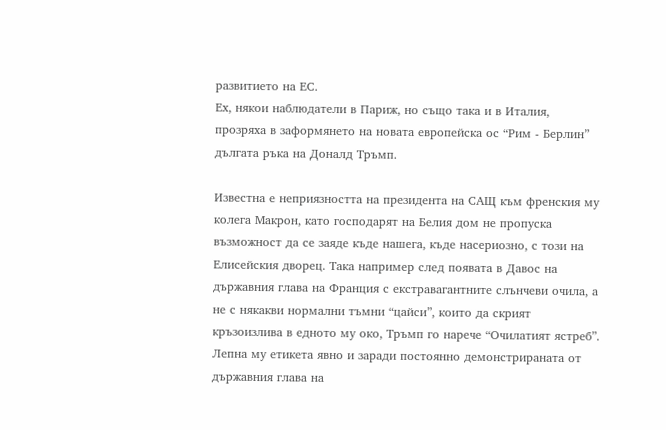развитието на ЕС.
Ех, някои наблюдатели в Париж, но също така и в Италия, прозряха в заформянето на новата европейска ос “Рим - Берлин” дългата ръка на Доналд Тръмп.

Известна е неприязността на президента на САЩ към френския му колега Макрон, като господарят на Белия дом не пропуска възможност да се заяде къде нашега, къде насериозно, с този на Елисейския дворец. Така например след появата в Давос на държавния глава на Франция с екстравагантните слънчеви очила, а не с някакви нормални тъмни “цайси”, които да скрият кръзоизлива в едното му око, Тръмп го нарече “Очилатият ястреб”. Лепна му етикета явно и заради постоянно демонстрираната от държавния глава на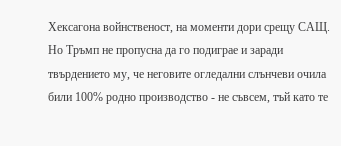Хексагона войнственост, на моменти дори срещу САЩ. Но Тръмп не пропусна да го подиграе и заради твърдението му, че неговите огледални слънчеви очила били 100% родно производство - не съвсем, тъй като те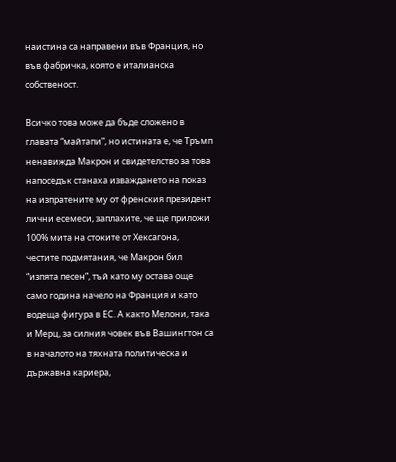наистина са направени във Франция, но във фабричка, която е италианска собственост.

Всичко това може да бъде сложено в главата “майтапи”, но истината е, че Тръмп ненавижда Макрон и свидетелство за това напоседък станаха изваждането на показ на изпратените му от френския президент лични есемеси, заплахите, че ще приложи 100% мита на стоките от Хексагона, честите подмятания, че Макрон бил “изпята песен”, тъй като му остава още само година начело на Франция и като водеща фигура в ЕС. А както Мелони, така и Мерц, за силния човек във Вашингтон са в началото на тяхната политическа и държавна кариера,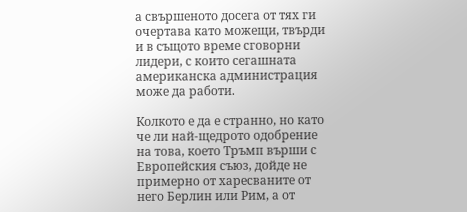а свършеното досега от тях ги очертава като можещи, твърди и в същото време сговорни лидери, с които сегашната американска администрация може да работи.

Колкото е да е странно, но като че ли най-щедрото одобрение на това, което Тръмп върши с Европейския съюз, дойде не примерно от харесваните от него Берлин или Рим, а от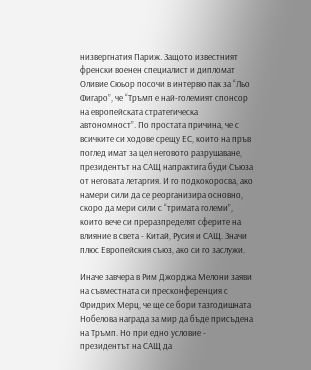низвергнатия Париж. Защото известният френски военен специалист и дипломат Оливие Сюьор посочи в интервю пак за “Льо Фигаро”, че “Тръмп е най-големият спонсор на европейската стратегическа автономност”. По простата причина, че с всичките си ходове срещу ЕС, които на пръв поглед имат за цел неговото разрушаване, президентът на САЩ напрактига буди Съюза от неговата летаргия. И го подкокоросва, ако намери сили да се реорганизира основно, скоро да мери сили с “тримата големи”, които вече си преразпределят сферите на влияние в света - Китай, Русия и САЩ. Значи плюс Европейския съюз, ако си го заслужи.

Иначе завчера в Рим Джорджа Мелони заяви на съвместната си пресконференция с Фридрих Мерц, че ще се бори тазгодишната Нобелова награда за мир да бъде присъдена на Тръмп. Но при едно условие - президентът на САЩ да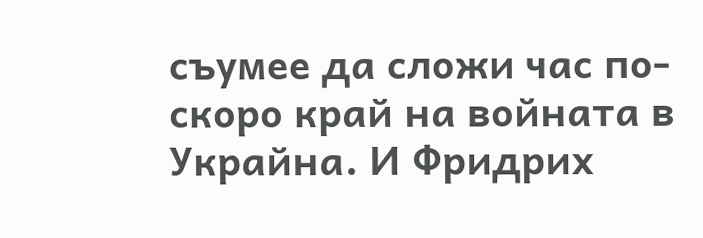съумее да сложи час по-скоро край на войната в Украйна. И Фридрих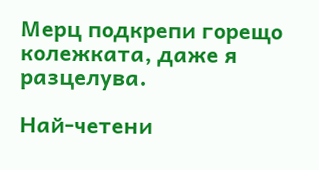Мерц подкрепи горещо колежката, даже я разцелува.

Най-четени